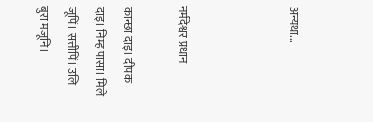अन्यथा...



नर्मदेश्वर प्रधान

कान्छा दाइ। दीपक दाइ। निम्ह पासा। मिले जूपिं। सत्तीपिं। उलि बुरा मजूनि।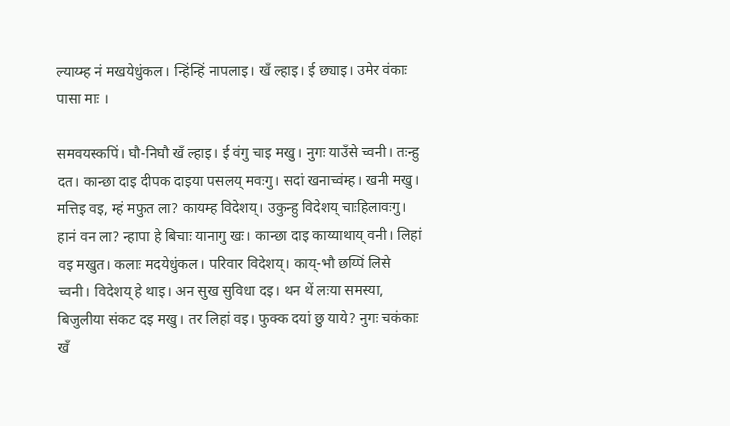ल्याय्म्ह नं मखयेधुंकल। न्हिंन्हिं नापलाइ। खँ ल्हाइ। ई छ्याइ। उमेर वंकाः पासा माः ।

समवयस्कपिं। घौ-निघौ खँ ल्हाइ। ई वंगु चाइ मखु। नुगः याउँसे च्वनी। तःन्हु दत। कान्छा दाइ दीपक दाइया पसलय् मवःगु। सदां खनाच्वंम्ह। खनी मखु। मत्तिइ वइ, म्हं मफुत ला? कायम्ह विदेशय्। उकुन्हु विदेशय् चाःहिलावःगु। हानं वन ला? न्हापा हे बिचाः यानागु खः। कान्छा दाइ काय्याथाय् वनी। लिहां वइ मखुत। कलाः मदयेधुंकल। परिवार विदेशय्। काय्-भौ छय्पिं लिसे च्वनी। विदेशय् हे थाइ। अन सुख सुविधा दइ। थन थें लःया समस्या, बिजुलीया संकट दइ मखु। तर लिहां वइ। फुक्क दयां छु याये? नुगः चकंकाः खँ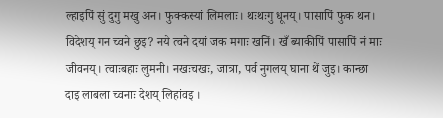ल्हाइपिं सुं दुगु मखु अन। फुक्कस्यां लिमलाः। थःथःगु धूनय्। पासापिं फुक थन। विदेशय् गन च्वने छुइ? नये त्वने दयां जक मगाः खनिं। खँ ब्याकीपिं पासापिं नं माः जीवनय्। त्वाःबहाः लुमनी। नखःचखः, जात्रा, पर्व नुगलय् घाना थें जुइ। कान्छा दाइ लाबला च्वनाः देशय् लिहांवइ ।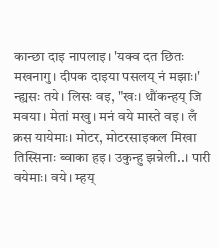कान्छा दाइ नापलाइ। 'यक्व दत छितः मखनागु। दीपक दाइया पसलय् नं मझाः।' न्ह्यसः तये। लिसः वइ, "खः। थौंकन्हय् जि मवया। मेतां मखु। मनं वये मास्ते वइ। लँ क्रस यायेमाः। मोटर, मोटरसाइकल मिखा तिस्सिनाः ब्वाका हइ। उकुन्हु झन्नेली..। पारी वयेमाः। वये। म्हय्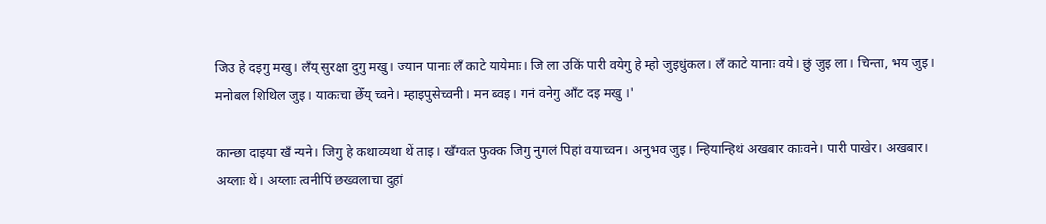जिउ हे दइगु मखु। लँय् सुरक्षा दुगु मखु। ज्यान पानाः लँ काटे यायेमाः। जि ला उकिं पारी वयेगु हे म्हो जुइधुंकल। लँ काटे यानाः वये। छुं जुइ ला। चिन्ता, भय जुइ। मनोबल शिथिल जुइ। याकःचा छेँय् च्वने। म्हाइपुसेच्वनी। मन ब्वइ। गनं वनेगु आँट दइ मखु ।'

कान्छा दाइया खँ न्यने। जिगु हे कथाव्यथा थें ताइ। खँग्वःत फुक्क जिगु नुगलं पिहां वयाच्वन। अनुभव जुइ। न्हियान्हिथं अखबार काःवने। पारी पाखेर। अखबार। अय्लाः थें। अय्लाः त्वनीपिं छख्वलाचा दुहां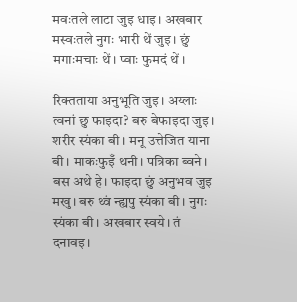मवःतले लाटा जुइ धाइ। अखबार मस्वःतले नुगः भारी थें जुइ। छुं मगाःमचाः थें। प्वाः फुमदं थें ।

रिक्तताया अनुभूति जुइ। अय्लाः त्वनां छु फाइदा? बरु बेफाइदा जुइ। शरीर स्यंका बी। मनू उत्तेजित याना बी। माकःफुइँ थनी। पत्रिका ब्वने। बस अथे हे। फाइदा छुं अनुभव जुइ मखु। बरु थ्वं न्ह्यपु स्यंका बी। नुगः स्यंका बी। अखबार स्वये। तं दनावइ।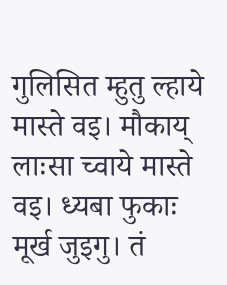गुलिसित म्हुतु ल्हाये मास्ते वइ। मौकाय् लाःसा च्वाये मास्ते वइ। ध्यबा फुकाः मूर्ख जुइगु। तं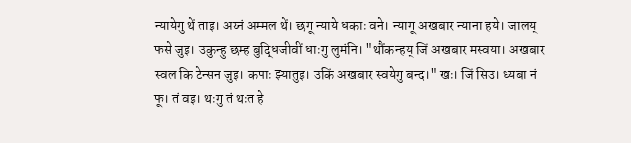न्यायेगु थें ताइ। अय्नं अम्मल थें। छगू न्याये धकाः वने। न्यागू अखबार न्याना हये। जालय् फसे जुइ। उकुन्हु छम्ह बुद्धिजीवीं धाःगु लुमंनि। "थौंकन्हय् जिं अखबार मस्वया। अखबार स्वल कि टेन्सन जुइ। कपाः झ्यातुइ। उकिं अखबार स्वयेगु बन्द।" खः। जिं सिउ। ध्यबा नं फू। तं वइ। थःगु तं थःत हे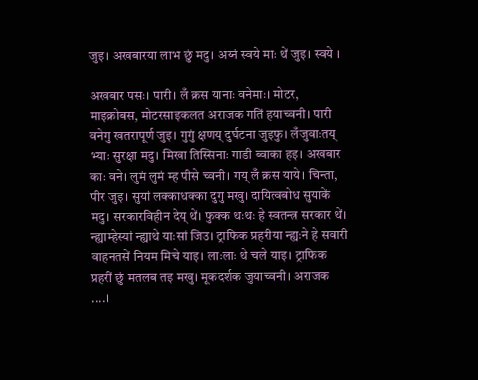जुइ। अखबारया लाभ छुं मदु। अय्नं स्वये माः थें जुइ। स्वये ।

अखबार पसः। पारी। लँ क्रस यानाः वनेमाः। मोटर, माइक्रोबस, मोटरसाइकलत अराजक गतिं हयाच्वनी। पारी वनेगु खतरापूर्ण जुइ। गुगुं क्षणय् दुर्घटना जुइफु। लँजुवाःतय् भ्याः सुरक्षा मदु। मिखा तिस्सिनाः गाडी ब्वाका हइ। अखबार काः वने। लुमं लुमं म्ह पीसे च्वनी। गय् लँ क्रस याये। चिन्ता, पीर जुइ। सुयां लक्काधक्का दुगु मखु। दायित्वबोध सुयाकें मदु। सरकारविहीन देय् थें। फुक्क थःथः हे स्वतन्त्र सरकार थें। न्ह्याम्हेस्यां न्ह्याथे याःसां जिउ। ट्राफिक प्रहरीया न्ह्यःने हे सवारी वाहनतसें नियम मिचे याइ। लाःलाः थे चले याइ। ट्राफिक प्रहरीं छुं मतलब तइ मखु। मूकदर्शक जुयाच्वनी। अराजक ....।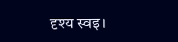दृश्य स्वइ।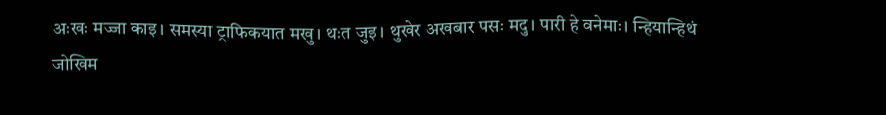अःखः मज्जा काइ। समस्या ट्राफिकयात मखु। थःत जुइ। थुखेर अखबार पसः मदु। पारी हे वनेमाः। न्हियान्हिथं जोखिम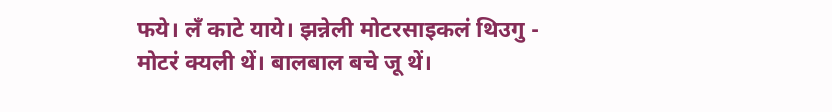फये। लँ काटे याये। झन्नेली मोटरसाइकलं थिउगु - मोटरं क्यली थें। बालबाल बचे जू थें।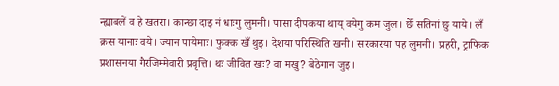न्ह्याबलें व हे खतरा। कान्छा दाइ नं धाःगु लुमनी। पासा दीपकया थाय् वयेगु कम जुल। छेँ सतिनां छु याये। लँ क्रस यानाः वये। ज्यान पायेमाः। फुक्क खँ थुइ। देशया परिस्थिति खनी। सरकारया पह लुमनी। प्रहरी, ट्राफिक प्रशासनया गैरजिम्मेवारी प्रवृत्ति। थः जीवित खः? वा मखु? बेठेगान जुइ।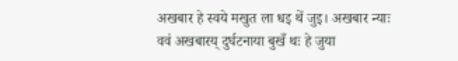अखबार हे स्वये मखुत ला धइ थें जुइ। अखबार न्याः ववं अखबारय् दुर्घटनाया बुखँ थः हे जुया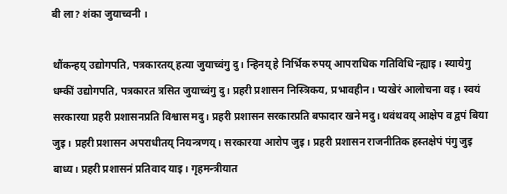बी ला? शंका जुयाच्वनी ।

थौंकन्हय् उद्योगपति, पत्रकारतय् हत्या जुयाच्वंगु दु। न्हिनय् हे निर्भिक रुपय् आपराधिक गतिविधि न्ह्याइ। स्यायेगु धम्कीं उद्योगपति, पत्रकारत त्रसित जुयाच्वंगु दु। प्रहरी प्रशासन निस्त्रिकय, प्रभावहीन। प्यखेरं आलोचना वइ। स्वयं सरकारया प्रहरी प्रशासनप्रति विश्वास मदु। प्रहरी प्रशासन सरकारप्रति बफादार खने मदु। थवंथवय् आक्षेप व द्वपं बिया जुइ। प्रहरी प्रशासन अपराधीतय् नियन्त्रणय्। सरकारया आरोप जुइ। प्रहरी प्रशासन राजनीतिक हस्तक्षेपं पंगु जुइ बाध्य। प्रहरी प्रशासनं प्रतिवाद याइ। गृहमन्त्रीयात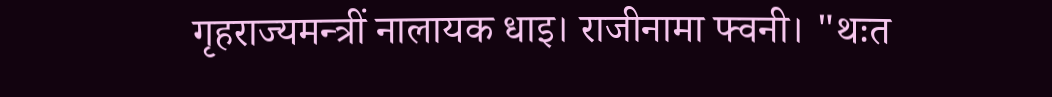गृहराज्यमन्त्रीं नालायक धाइ। राजीनामा फ्वनी। "थःत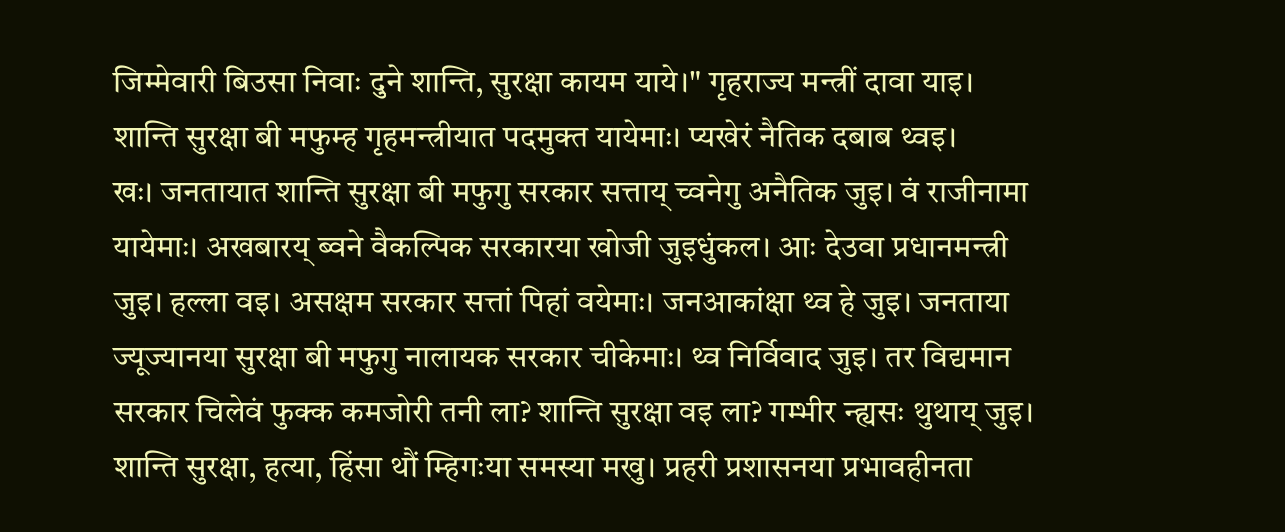जिम्मेवारी बिउसा निवाः दुने शान्ति, सुरक्षा कायम याये।" गृहराज्य मन्त्रीं दावा याइ। शान्ति सुरक्षा बी मफुम्ह गृहमन्त्रीयात पदमुक्त यायेमाः। प्यखेरं नैतिक दबाब थ्वइ।
खः। जनतायात शान्ति सुरक्षा बी मफुगु सरकार सत्ताय् च्वनेगु अनैतिक जुइ। वं राजीनामा यायेमाः। अखबारय् ब्वने वैकल्पिक सरकारया खोजी जुइधुंकल। आः देउवा प्रधानमन्त्री जुइ। हल्ला वइ। असक्षम सरकार सत्तां पिहां वयेमाः। जनआकांक्षा थ्व हे जुइ। जनताया ज्यूज्यानया सुरक्षा बी मफुगु नालायक सरकार चीकेमाः। थ्व निर्विवाद जुइ। तर विद्यमान सरकार चिलेवं फुक्क कमजोरी तनी ला? शान्ति सुरक्षा वइ ला? गम्भीर न्ह्यसः थुथाय् जुइ। शान्ति सुरक्षा, हत्या, हिंसा थौं म्हिगःया समस्या मखु। प्रहरी प्रशासनया प्रभावहीनता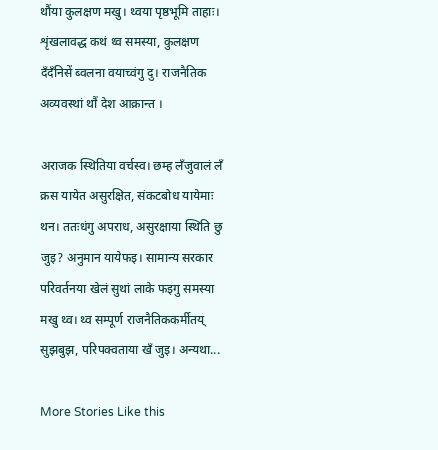थौंया कुलक्षण मखु। थ्वया पृष्ठभूमि ताहाः। शृंखलावद्ध कथं थ्व समस्या, कुलक्षण दँदँनिसें ब्वलना वयाच्वंगु दु। राजनैतिक अव्यवस्थां थौं देश आक्रान्त ।

अराजक स्थितिया वर्चस्व। छम्ह लँजुवालं लँ क्रस यायेत असुरक्षित, संकटबोध यायेमाः थन। ततःधंगु अपराध, असुरक्षाया स्थिति छु जुइ? अनुमान यायेफइ। सामान्य सरकार परिवर्तनया खेलं सुथां लाके फइगु समस्या मखु थ्व। थ्व सम्पूर्ण राजनैतिककर्मीतय् सुझबुझ, परिपक्वताया खँ जुइ। अन्यथा...

More Stories Like this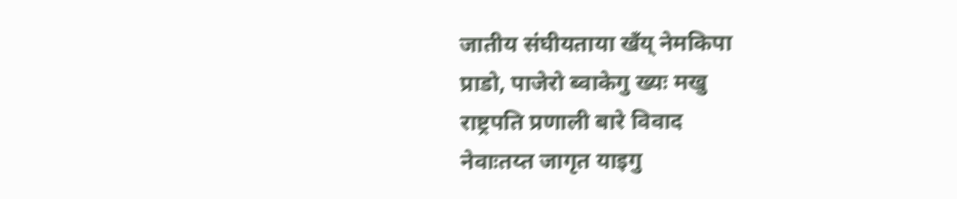जातीय संघीयताया खँय् नेमकिपा
प्राडो, पाजेरो ब्वाकेगु ख्यः मखु
राष्ट्रपति प्रणाली बारे विवाद
नेवाःतय्त जागृत याइगु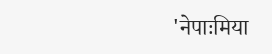'नेपाःमिया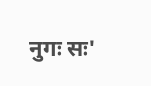नुगः सः'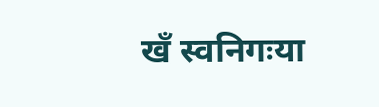खँ स्वनिगःया